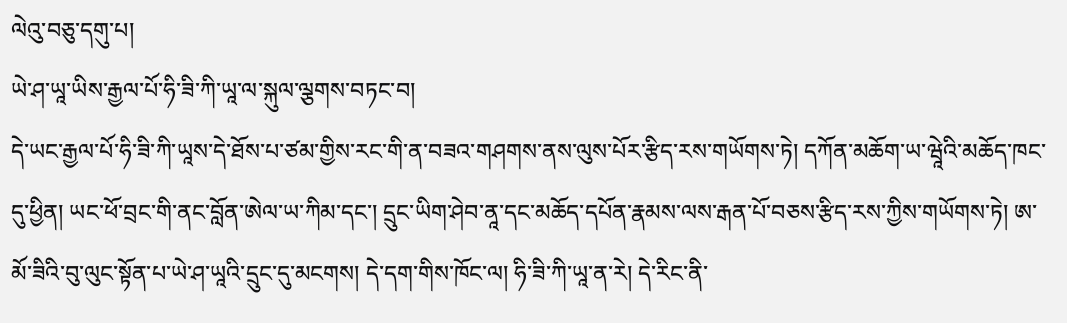ལེའུ་བཅུ་དགུ་པ།
ཡེ་ཤ་ཡཱ་ཡིས་རྒྱལ་པོ་ཧི་ཟི་ཀི་ཡཱ་ལ་སྐུལ་ལྕགས་བཏང་བ།
དེ་ཡང་རྒྱལ་པོ་ཧི་ཟི་ཀི་ཡཱས་དེ་ཐོས་པ་ཙམ་གྱིས་རང་གི་ན་བཟའ་གཤགས་ནས་ལུས་པོར་རྩིད་རས་གཡོགས་ཏེ། དཀོན་མཆོག་ཡ་ཝཱེའི་མཆོད་ཁང་དུ་ཕྱིན། ཡང་ཕོ་བྲང་གི་ནང་བློན་ཨེལ་ཡ་ཀིམ་དང་། དྲུང་ཡིག་ཤེབ་ནཱ་དང་མཆོད་དཔོན་རྣམས་ལས་རྒན་པོ་བཅས་རྩིད་རས་ཀྱིས་གཡོགས་ཏེ། ཨ་མོ་ཟིའི་བུ་ལུང་སྟོན་པ་ཡེ་ཤ་ཡཱའི་དྲུང་དུ་མངགས། དེ་དག་གིས་ཁོང་ལ། ཧི་ཟི་ཀི་ཡཱ་ན་རེ། དེ་རིང་ནི་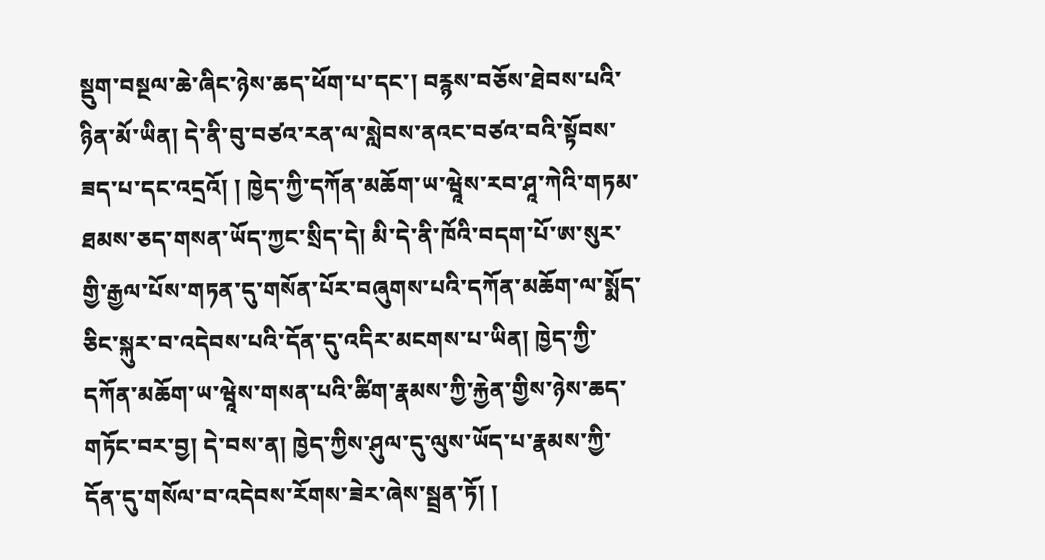སྡུག་བསྔལ་ཆེ་ཞིང་ཉེས་ཆད་ཕོག་པ་དང་། བརྙས་བཅོས་ཐེབས་པའི་ཉིན་མོ་ཡིན། དེ་ནི་བུ་བཙའ་རན་ལ་སླེབས་ནའང་བཙའ་བའི་སྟོབས་ཟད་པ་དང་འདྲའོ། ། ཁྱེད་ཀྱི་དཀོན་མཆོག་ཡ་ཝཱེས་རབ་ཤཱ་ཀེའི་གཏམ་ཐམས་ཅད་གསན་ཡོད་ཀྱང་སྲིད་དེ། མི་དེ་ནི་ཁོའི་བདག་པོ་ཨ་སུར་གྱི་རྒྱལ་པོས་གཏན་དུ་གསོན་པོར་བཞུགས་པའི་དཀོན་མཆོག་ལ་སྨོད་ཅིང་སྐུར་བ་འདེབས་པའི་དོན་དུ་འདིར་མངགས་པ་ཡིན། ཁྱེད་ཀྱི་དཀོན་མཆོག་ཡ་ཝཱེས་གསན་པའི་ཚིག་རྣམས་ཀྱི་རྐྱེན་གྱིས་ཉེས་ཆད་གཏོང་བར་བྱ། དེ་བས་ན། ཁྱེད་ཀྱིས་ཤུལ་དུ་ལུས་ཡོད་པ་རྣམས་ཀྱི་དོན་དུ་གསོལ་བ་འདེབས་རོགས་ཟེར་ཞེས་སྦྲན་ཏོ། །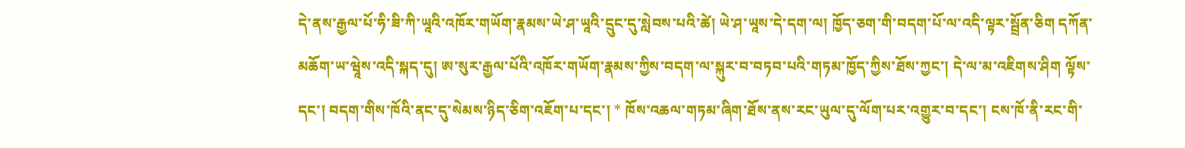དེ་ནས་རྒྱལ་པོ་ཧི་ཟི་ཀི་ཡཱའི་འཁོར་གཡོག་རྣམས་ཡེ་ཤ་ཡཱའི་དྲུང་དུ་སླེབས་པའི་ཚེ། ཡེ་ཤ་ཡཱས་དེ་དག་ལ། ཁྱོད་ཅག་གི་བདག་པོ་ལ་འདི་ལྟར་སྦྲོན་ཅིག དཀོན་མཆོག་ཡ་ཝཱེས་འདི་སྐད་དུ། ཨ་སུར་རྒྱལ་པོའི་འཁོར་གཡོག་རྣམས་ཀྱིས་བདག་ལ་སྐུར་བ་བཏབ་པའི་གཏམ་ཁྱོད་ཀྱིས་ཐོས་ཀྱང་། དེ་ལ་མ་འཇིགས་ཤིག ལྟོས་དང་། བདག་གིས་ཁོའི་ནང་དུ་སེམས་ཉིད་ཅིག་འཇོག་པ་དང་། * ཁོས་འཆལ་གཏམ་ཞིག་ཐོས་ནས་རང་ཡུལ་དུ་ལོག་པར་འགྱུར་བ་དང་། ངས་ཁོ་ནི་རང་གི་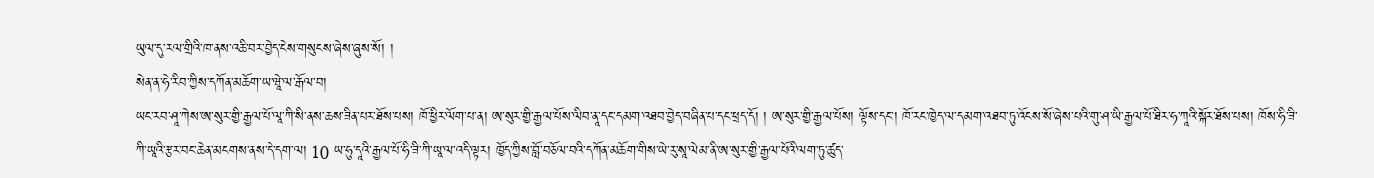ཡུལ་དུ་རལ་གྲིའི་ཁ་ནས་འཆི་བར་བྱེད་ངེས་གསུངས་ཞེས་ཞུས་སོ། །
སེན་ན་ཧེ་རིབ་ཀྱིས་དཀོན་མཆོག་ཡ་ཝཱེ་ལ་རྒོལ་བ།
ཡང་རབ་ཤཱ་ཀེས་ཨ་སུར་གྱི་རྒྱལ་པོ་ལཱ་ཀི་སི་ནས་ཆས་ཟིན་པར་ཐོས་པས། ཁོ་ཕྱིར་ལོག་པ་ན། ཨ་སུར་གྱི་རྒྱལ་པོས་ལིབ་ནཱ་དང་དམག་འཐབ་བྱེད་བཞིན་པ་དང་ཕྲད་དོ། ། ཨ་སུར་གྱི་རྒྱལ་པོས། ལྟོས་དང་། ཁོ་རང་ཁྱེད་ལ་དམག་འཐབ་ཏུ་འོངས་སོ་ཞེས་པའི་གུ་ཤ་ཡི་རྒྱལ་པོ་ཐིར་ཧ་ཀཱའི་སྐོར་ཐོས་པས། ཁོས་ཧི་ཟི་ཀི་ཡཱའི་རྩར་བང་ཆེན་མངགས་ནས་དེ་དག་ལ། 10 ཡ་ཧུ་དཱའི་རྒྱལ་པོ་ཧི་ཟི་ཀི་ཡཱ་ལ་འདི་ལྟར། ཁྱོད་ཀྱིས་བློ་བཅོལ་བའི་དཀོན་མཆོག་གིས་ཡེ་རུ་སཱ་ལེམ་ནི་ཨ་སུར་གྱི་རྒྱལ་པོའི་ལག་ཏུ་ཚུད་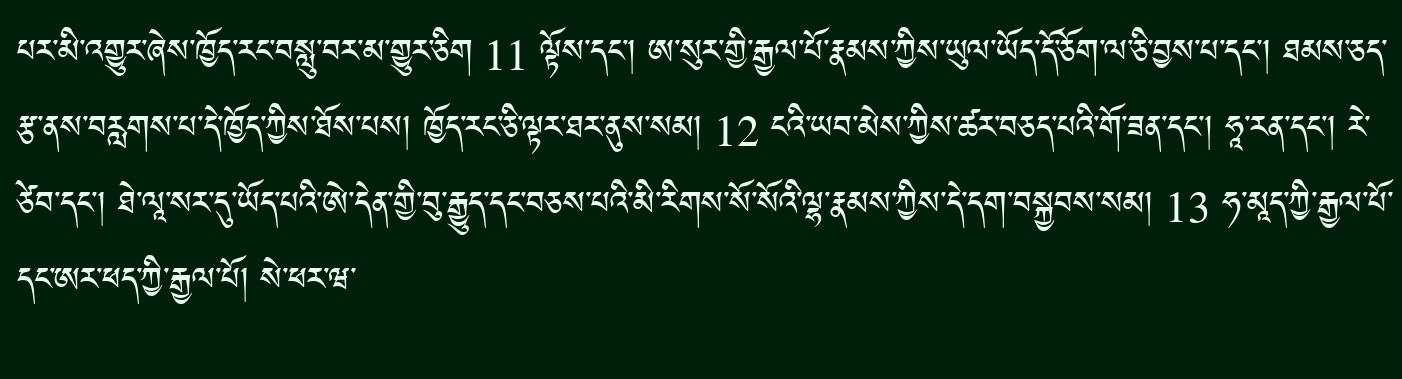པར་མི་འགྱུར་ཞེས་ཁྱོད་རང་བསླུ་བར་མ་གྱུར་ཅིག 11 ལྟོས་དང་། ཨ་སུར་གྱི་རྒྱལ་པོ་རྣམས་ཀྱིས་ཡུལ་ཡོད་དོ་ཅོག་ལ་ཅི་བྱས་པ་དང་། ཐམས་ཅད་རྩ་ནས་བརླགས་པ་དེ་ཁྱོད་ཀྱིས་ཐོས་པས། ཁྱོད་རང་ཅི་ལྟར་ཐར་ནུས་སམ། 12 ངའི་ཡབ་མེས་ཀྱིས་ཚར་བཅད་པའི་གོ་ཟན་དང་། ཧཱ་རན་དང་། རེ་ཙེབ་དང་། ཐེ་ལཱ་སར་དུ་ཡོད་པའི་ཨེ་དེན་གྱི་བུ་རྒྱུད་དང་བཅས་པའི་མི་རིགས་སོ་སོའི་ལྷ་རྣམས་ཀྱིས་དེ་དག་བསྐྱབས་སམ། 13 ཧ་མཱད་ཀྱི་རྒྱལ་པོ་དང་ཨར་ཕད་ཀྱི་རྒྱལ་པོ། སེ་ཕར་ཝ་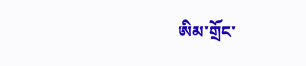ཨིམ་གྲོང་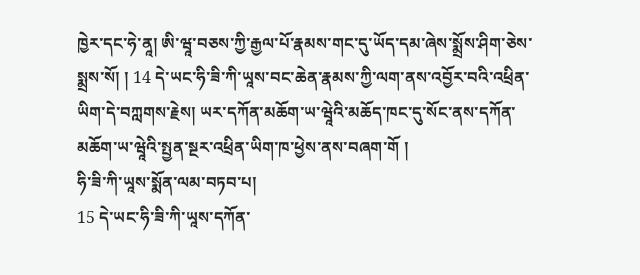ཁྱེར་དང་ཧེ་ནཱ། ཨི་ཝཱ་བཅས་ཀྱི་རྒྱལ་པོ་རྣམས་གང་དུ་ཡོད་དམ་ཞེས་སྨྲོས་ཤིག་ཅེས་སྨྲས་སོ། ། 14 དེ་ཡང་ཧི་ཟི་ཀི་ཡཱས་བང་ཆེན་རྣམས་ཀྱི་ལག་ནས་འབྱོར་བའི་འཕྲིན་ཡིག་དེ་བཀླགས་རྗེས། ཡར་དཀོན་མཆོག་ཡ་ཝཱེའི་མཆོད་ཁང་དུ་སོང་ནས་དཀོན་མཆོག་ཡ་ཝཱེའི་སྤྱན་སྔར་འཕྲིན་ཡིག་ཁ་ཕྱེས་ནས་བཞག་གོ །
ཧི་ཟི་ཀི་ཡཱས་སྨོན་ལམ་བཏབ་པ།
15 དེ་ཡང་ཧི་ཟི་ཀི་ཡཱས་དཀོན་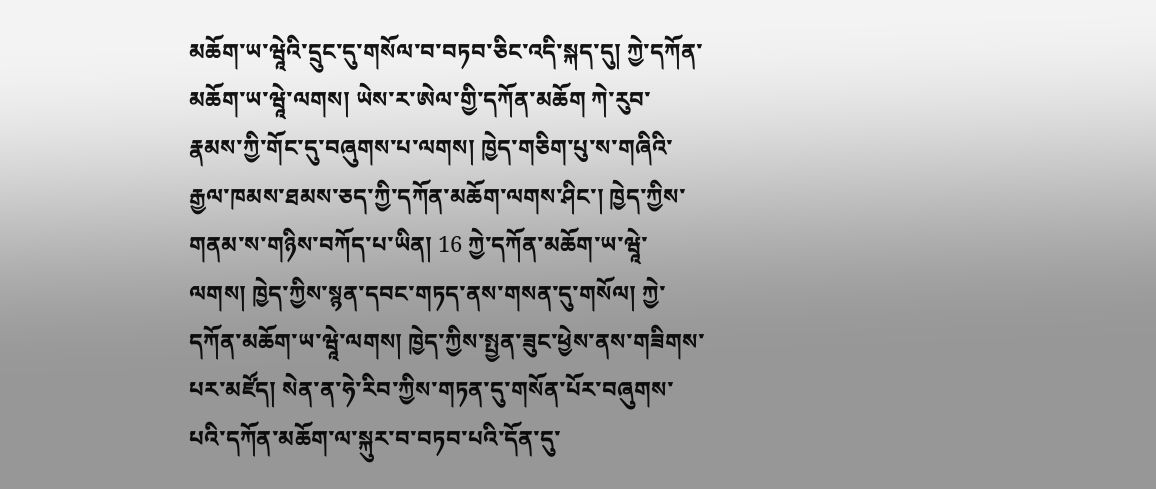མཆོག་ཡ་ཝཱེའི་དྲུང་དུ་གསོལ་བ་བཏབ་ཅིང་འདི་སྐད་དུ། ཀྱེ་དཀོན་མཆོག་ཡ་ཝཱེ་ལགས། ཡེས་ར་ཨེལ་གྱི་དཀོན་མཆོག ཀེ་རུབ་རྣམས་ཀྱི་གོང་དུ་བཞུགས་པ་ལགས། ཁྱེད་གཅིག་པུ་ས་གཞིའི་རྒྱལ་ཁམས་ཐམས་ཅད་ཀྱི་དཀོན་མཆོག་ལགས་ཤིང་། ཁྱེད་ཀྱིས་གནམ་ས་གཉིས་བཀོད་པ་ཡིན། 16 ཀྱེ་དཀོན་མཆོག་ཡ་ཝཱེ་ལགས། ཁྱེད་ཀྱིས་སྙན་དབང་གཏད་ནས་གསན་དུ་གསོལ། ཀྱེ་དཀོན་མཆོག་ཡ་ཝཱེ་ལགས། ཁྱེད་ཀྱིས་སྤྱན་ཟུང་ཕྱེས་ནས་གཟིགས་པར་མཛོད། སེན་ན་ཧེ་རིབ་ཀྱིས་གཏན་དུ་གསོན་པོར་བཞུགས་པའི་དཀོན་མཆོག་ལ་སྐུར་བ་བཏབ་པའི་དོན་དུ་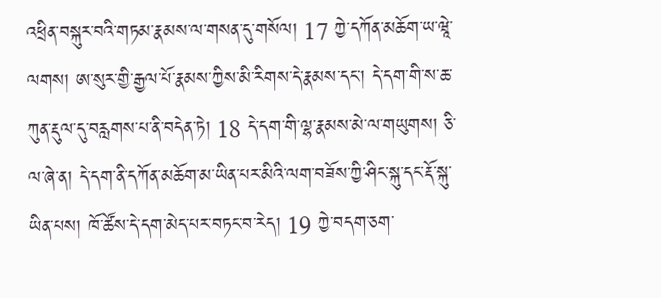འཕྲིན་བསྐུར་བའི་གཏམ་རྣམས་ལ་གསན་དུ་གསོལ། 17 ཀྱེ་དཀོན་མཆོག་ཡ་ཝཱེ་ལགས། ཨ་སུར་གྱི་རྒྱལ་པོ་རྣམས་ཀྱིས་མི་རིགས་དེ་རྣམས་དང་། དེ་དག་གི་ས་ཆ་ཀུན་རྡུལ་དུ་བརླགས་པ་ནི་བདེན་ཏེ། 18 དེ་དག་གི་ལྷ་རྣམས་མེ་ལ་གཡུགས། ཅི་ལ་ཞེ་ན། དེ་དག་ནི་དཀོན་མཆོག་མ་ཡིན་པར་མིའི་ལག་བཟོས་ཀྱི་ཤིང་སྐུ་དང་རྡོ་སྐུ་ཡིན་པས། ཁོ་ཚོས་དེ་དག་མེད་པར་བཏང་བ་རེད། 19 ཀྱེ་བདག་ཅག་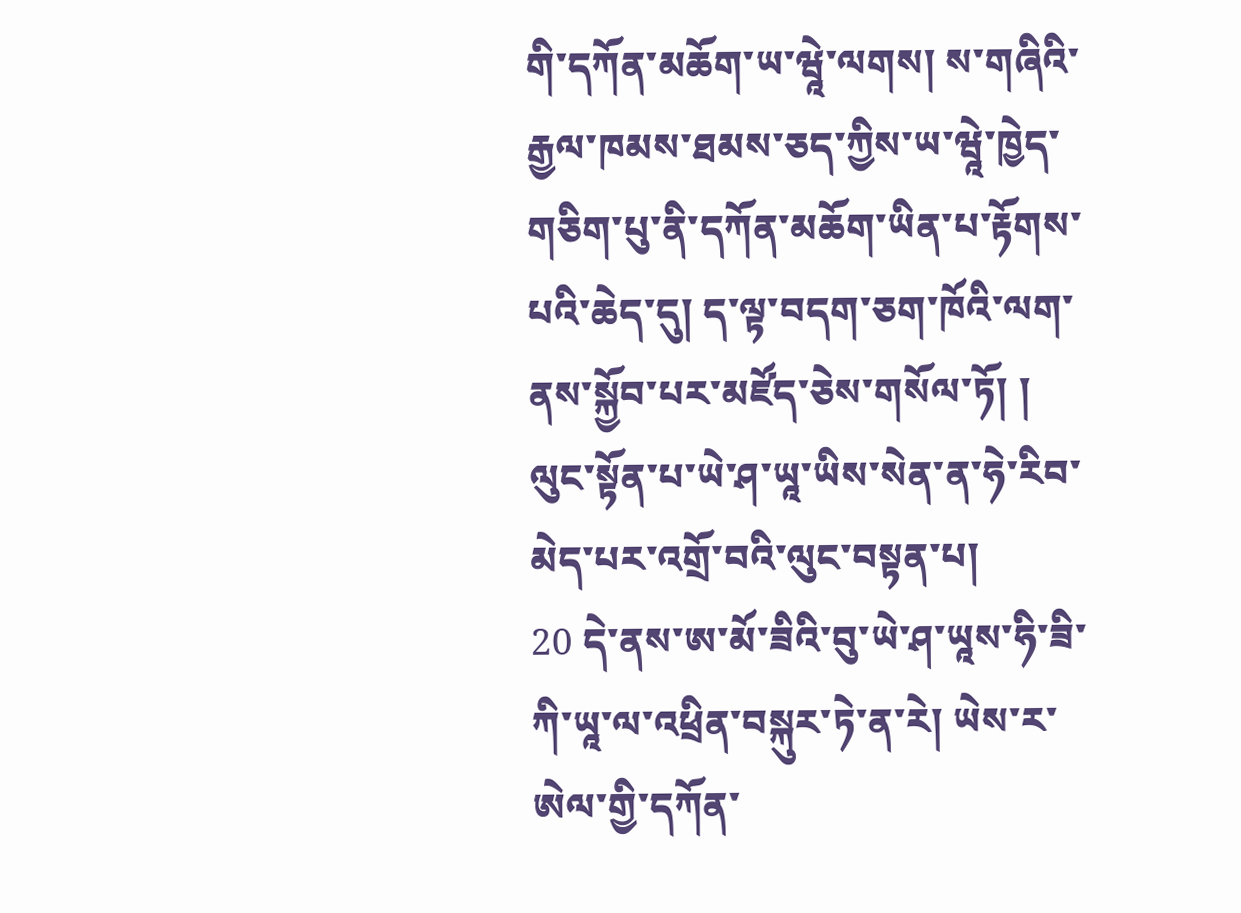གི་དཀོན་མཆོག་ཡ་ཝཱེ་ལགས། ས་གཞིའི་རྒྱལ་ཁམས་ཐམས་ཅད་ཀྱིས་ཡ་ཝཱེ་ཁྱེད་གཅིག་པུ་ནི་དཀོན་མཆོག་ཡིན་པ་རྟོགས་པའི་ཆེད་དུ། ད་ལྟ་བདག་ཅག་ཁོའི་ལག་ནས་སྐྱོབ་པར་མཛོད་ཅེས་གསོལ་ཏོ། །
ལུང་སྟོན་པ་ཡེ་ཤ་ཡཱ་ཡིས་སེན་ན་ཧེ་རིབ་མེད་པར་འགྲོ་བའི་ལུང་བསྟན་པ།
20 དེ་ནས་ཨ་མོ་ཟིའི་བུ་ཡེ་ཤ་ཡཱས་ཧི་ཟི་ཀི་ཡཱ་ལ་འཕྲིན་བསྐུར་ཏེ་ན་རེ། ཡེས་ར་ཨེལ་གྱི་དཀོན་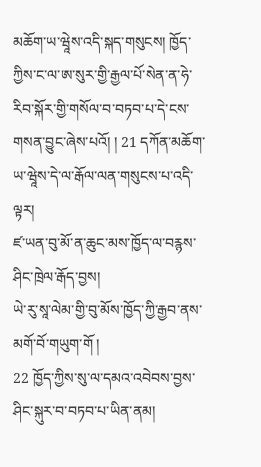མཆོག་ཡ་ཝཱེས་འདི་སྐད་གསུངས། ཁྱོད་ཀྱིས་ང་ལ་ཨ་སུར་གྱི་རྒྱལ་པོ་སེན་ན་ཧེ་རིབ་སྐོར་གྱི་གསོལ་བ་བཏབ་པ་དེ་ངས་གསན་བྱུང་ཞེས་པའོ། ། 21 དཀོན་མཆོག་ཡ་ཝཱེས་དེ་ལ་རྒོལ་ལན་གསུངས་པ་འདི་ལྟར།
ཛ་ཡན་བུ་མོ་ན་ཆུང་མས་ཁྱོད་ལ་བརྙས་ཤིང་ཁྲེལ་རྒོད་བྱས།
ཡེ་རུ་སཱ་ལེམ་གྱི་བུ་མོས་ཁྱོད་ཀྱི་རྒྱབ་ནས་མགོ་བོ་གཡུག་གོ །
22 ཁྱོད་ཀྱིས་སུ་ལ་དམའ་འབེབས་བྱས་ཤིང་སྐུར་བ་བཏབ་པ་ཡིན་ནམ།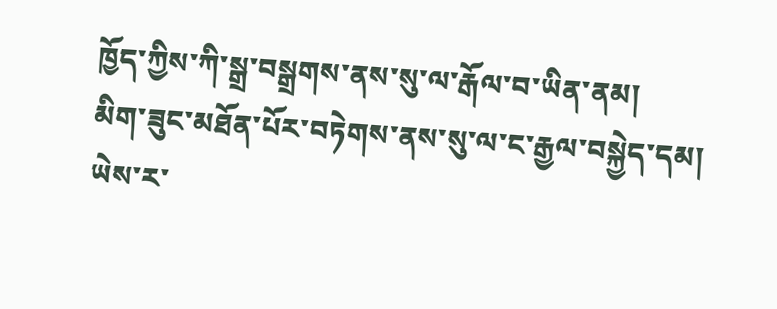ཁྱོད་ཀྱིས་ཀི་སྒྲ་བསྒྲགས་ནས་སུ་ལ་རྒོལ་བ་ཡིན་ནམ།
མིག་ཟུང་མཐོན་པོར་བཏེགས་ནས་སུ་ལ་ང་རྒྱལ་བསྐྱེད་དམ། ཡེས་ར་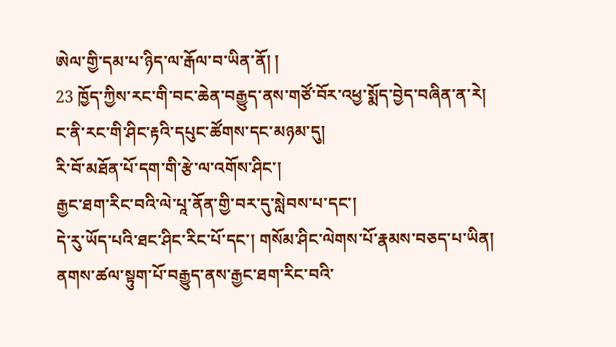ཨེལ་གྱི་དམ་པ་ཉིད་ལ་རྒོལ་བ་ཡིན་ནོ། །
23 ཁྱོད་ཀྱིས་རང་གི་བང་ཆེན་བརྒྱུད་ནས་གཙོ་བོར་འཕྱ་སྨོད་བྱེད་བཞིན་ན་རེ།
ང་ནི་རང་གི་ཤིང་རྟའི་དཔུང་ཚོགས་དང་མཉམ་དུ།
རི་བོ་མཐོན་པོ་དག་གི་རྩེ་ལ་འགོས་ཤིང་།
རྒྱང་ཐག་རིང་བའི་ལེ་པཱ་ནོན་གྱི་བར་དུ་སླེབས་པ་དང་།
དེ་རུ་ཡོད་པའི་ཐང་ཤིང་རིང་པོ་དང་། གསོམ་ཤིང་ལེགས་པོ་རྣམས་བཅད་པ་ཡིན།
ནགས་ཚལ་སྟུག་པོ་བརྒྱུད་ནས་རྒྱང་ཐག་རིང་བའི་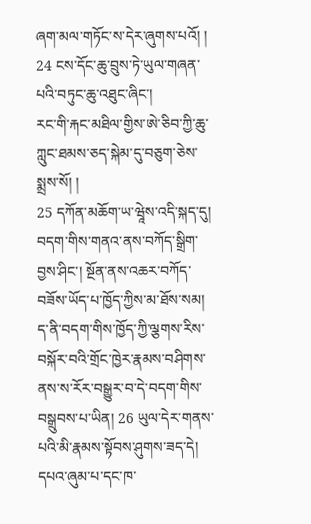ཞག་མལ་གཏོང་ས་དེར་ཞུགས་པའོ། །
24 ངས་དོང་ཆུ་བྲུས་ཏེ་ཡུལ་གཞན་པའི་བཏུང་ཆུ་འཐུང་ཞིང་།
རང་གི་རྐང་མཐིལ་གྱིས་ཨེ་ཅིབ་ཀྱི་ཆུ་ཀླུང་ཐམས་ཅད་སྐེམ་དུ་བཅུག་ཅེས་སྨྲས་སོ། །
25 དཀོན་མཆོག་ཡ་ཝཱེས་འདི་སྐད་དུ། བདག་གིས་གནའ་ནས་བཀོད་སྒྲིག་བྱས་ཤིང་། སྔོན་ནས་འཆར་བཀོད་བཟོས་ཡོད་པ་ཁྱོད་ཀྱིས་མ་ཐོས་སམ།
ད་ནི་བདག་གིས་ཁྱོད་ཀྱི་ལྕགས་རིས་བསྐོར་བའི་གྲོང་ཁྱེར་རྣམས་བཤིགས་ནས་ས་རོར་བསྒྱུར་བ་དེ་བདག་གིས་བསྒྲུབས་པ་ཡིན། 26 ཡུལ་དེར་གནས་པའི་མི་རྣམས་སྟོབས་ཤུགས་ཟད་དེ།
དཔའ་ཞུམ་པ་དང་ཁ་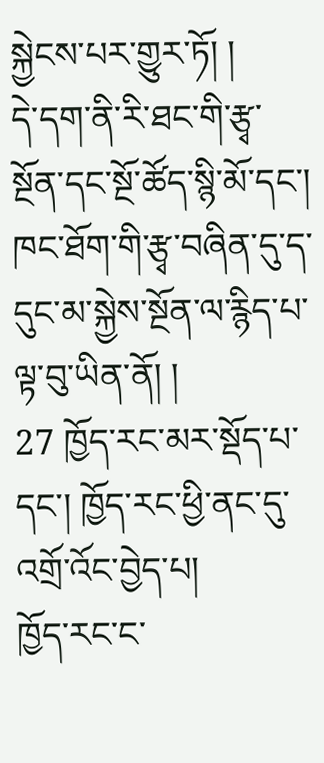སྐྱེངས་པར་གྱུར་ཏོ། །
དེ་དག་ནི་རི་ཐང་གི་རྩྭ་སྔོན་དང་སྔོ་ཚོད་སྙི་མོ་དང་།
ཁང་ཐོག་གི་རྩྭ་བཞིན་དུ་ད་དུང་མ་སྐྱེས་སྔོན་ལ་རྙིད་པ་ལྟ་བུ་ཡིན་ནོ། །
27 ཁྱོད་རང་མར་སྡོད་པ་དང་། ཁྱོད་རང་ཕྱི་ནང་དུ་འགྲོ་འོང་བྱེད་པ།
ཁྱོད་རང་ང་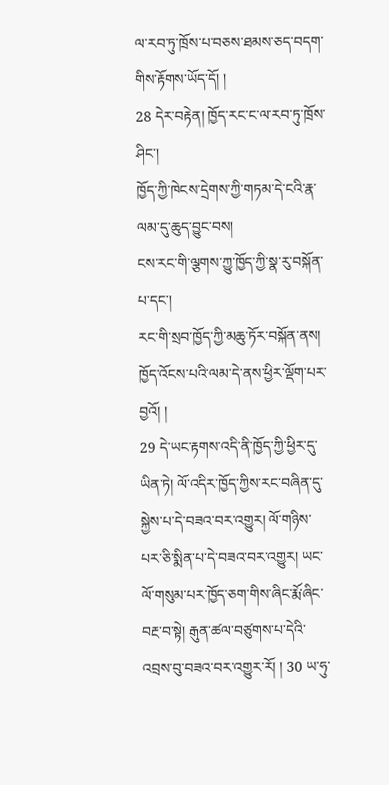ལ་རབ་ཏུ་ཁྲོས་པ་བཅས་ཐམས་ཅད་བདག་གིས་རྟོགས་ཡོད་དོ། །
28 དེར་བརྟེན། ཁྱོད་རང་ང་ལ་རབ་ཏུ་ཁྲོས་ཤིང་།
ཁྱོད་ཀྱི་ཁེངས་དྲེགས་ཀྱི་གཏམ་དེ་ངའི་རྣ་ལམ་དུ་ཆུད་བྱུང་བས།
ངས་རང་གི་ལྕགས་ཀྱུ་ཁྱོད་ཀྱི་སྣ་རུ་བསྐོན་པ་དང་།
རང་གི་སྲབ་ཁྱོད་ཀྱི་མཆུ་ཏོར་བསྐོན་ནས། ཁྱོད་འོངས་པའི་ལམ་དེ་ནས་ཕྱིར་ལྡོག་པར་བྱའོ། །
29 དེ་ཡང་རྟགས་འདི་ནི་ཁྱོད་ཀྱི་ཕྱིར་དུ་ཡིན་ཏེ། ལོ་འདིར་ཁྱོད་ཀྱིས་རང་བཞིན་དུ་སྐྱེས་པ་དེ་བཟའ་བར་འགྱུར། ལོ་གཉིས་པར་ཅི་སྨིན་པ་དེ་བཟའ་བར་འགྱུར། ཡང་ལོ་གསུམ་པར་ཁྱོད་ཅག་གིས་ཞིང་རྨོ་ཞིང་བརྔ་བ་སྟེ། རྒུན་ཚལ་བཙུགས་པ་དེའི་འབྲས་བུ་བཟའ་བར་འགྱུར་རོ། ། 30 ཡ་ཧུ་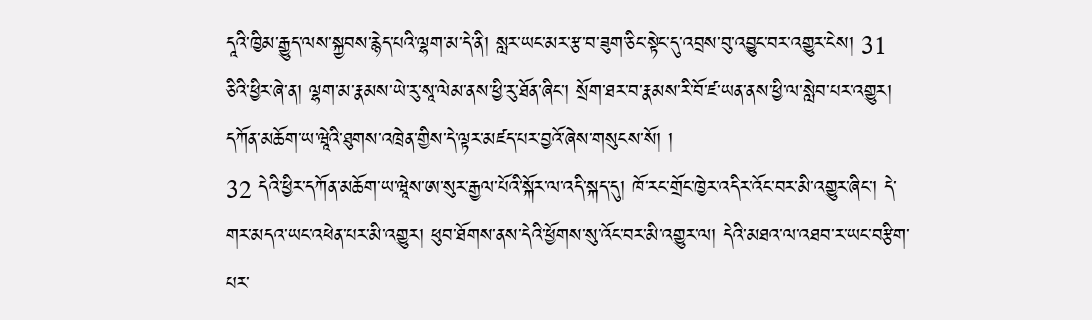དཱའི་ཁྱིམ་རྒྱུད་ལས་སྐྱབས་རྙེད་པའི་ལྷག་མ་དེ་ནི། སླར་ཡང་མར་རྩ་བ་ཟུག་ཅིང་སྟེང་དུ་འབྲས་བུ་འབྱུང་བར་འགྱུར་ངེས། 31 ཅིའི་ཕྱིར་ཞེ་ན། ལྷག་མ་རྣམས་ཡེ་རུ་སཱ་ལེམ་ནས་ཕྱི་རུ་ཐོན་ཞིང་། སྲོག་ཐར་བ་རྣམས་རི་བོ་ཛ་ཡན་ནས་ཕྱི་ལ་སླེབ་པར་འགྱུར། དཀོན་མཆོག་ཡ་ཝཱེའི་ཐུགས་འཁྲེན་གྱིས་དེ་ལྟར་མཛད་པར་བྱའོ་ཞེས་གསུངས་སོ། །
32 དེའི་ཕྱིར་དཀོན་མཆོག་ཡ་ཝཱེས་ཨ་སུར་རྒྱལ་པོའི་སྐོར་ལ་འདི་སྐད་དུ། ཁོ་རང་གྲོང་ཁྱེར་འདིར་འོང་བར་མི་འགྱུར་ཞིང་། དེ་གར་མདའ་ཡང་འཕེན་པར་མི་འགྱུར། ཕུབ་ཐོགས་ནས་དེའི་ཕྱོགས་སུ་འོང་བར་མི་འགྱུར་ལ། དེའི་མཐའ་ལ་འཐབ་ར་ཡང་བརྩིག་པར་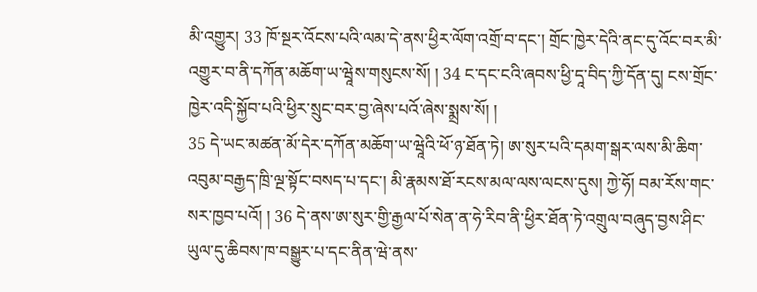མི་འགྱུར། 33 ཁོ་སྔར་འོངས་པའི་ལམ་དེ་ནས་ཕྱིར་ལོག་འགྲོ་བ་དང་། གྲོང་ཁྱེར་དེའི་ནང་དུ་འོང་བར་མི་འགྱུར་བ་ནི་དཀོན་མཆོག་ཡ་ཝཱེས་གསུངས་སོ། ། 34 ང་དང་ངའི་ཞབས་ཕྱི་དཱ་བིད་ཀྱི་དོན་དུ། ངས་གྲོང་ཁྱེར་འདི་སྐྱོབ་པའི་ཕྱིར་སྲུང་བར་བྱ་ཞེས་པའོ་ཞེས་སྨྲས་སོ། །
35 དེ་ཡང་མཚན་མོ་དེར་དཀོན་མཆོག་ཡ་ཝཱེའི་ཕོ་ཉ་ཐོན་ཏེ། ཨ་སུར་པའི་དམག་སྒར་ལས་མི་ཆིག་འབུམ་བརྒྱད་ཁྲི་ལྔ་སྟོང་བསད་པ་དང་། མི་རྣམས་ཐོ་རངས་མལ་ལས་ལངས་དུས། ཀྱེ་ཧོ། བམ་རོས་གང་སར་ཁྱབ་པའོ། ། 36 དེ་ནས་ཨ་སུར་གྱི་རྒྱལ་པོ་སེན་ན་ཧེ་རིབ་ནི་ཕྱིར་ཐོན་ཏེ་འགྲུལ་བཞུད་བྱས་ཤིང་ཡུལ་དུ་ཆིབས་ཁ་བསྒྱུར་པ་དང་ནིན་ཝེ་ནས་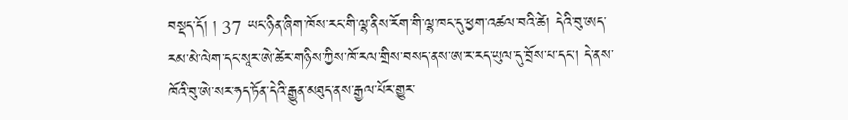བསྡད་དོ། ། 37 ཡང་ཉིན་ཞིག་ཁོས་རང་གི་ལྷ་ནིས་རོག་གི་ལྷ་ཁང་དུ་ཕྱག་འཚལ་བའི་ཚེ། དེའི་བུ་ཨད་རམ་མེ་ལེག་དང་སཱར་ཨེ་ཚེར་གཉིས་ཀྱིས་ཁོ་རལ་གྲིས་བསད་ནས་ཨ་ར་རད་ཡུལ་དུ་བྲོས་པ་དང་། དེ་ནས་ཁོའི་བུ་ཨེ་སར་ཧད་ཏོན་དེའི་རྒྱུན་མཐུད་ནས་རྒྱལ་པོར་གྱུར་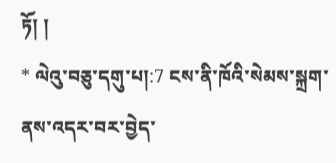ཏོ། །
* ལེའུ་བཅུ་དགུ་པ།:7 ངས་ནི་ཁོའི་སེམས་སྐྲག་ནས་འདར་བར་བྱེད་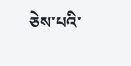ཅེས་པའི་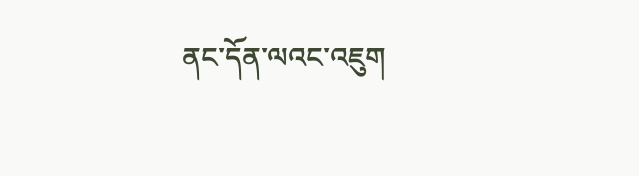ནང་དོན་ལའང་འཇུག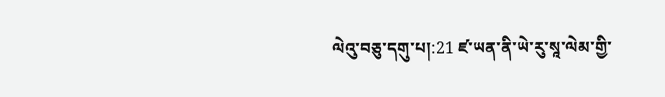ལེའུ་བཅུ་དགུ་པ།:21 ཛ་ཡན་ནི་ཡེ་རུ་སཱ་ལེམ་གྱི་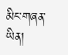མིང་གཞན་ཡིན།